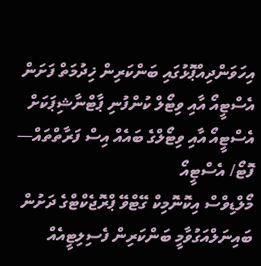އިހަވަންދިއްޕޮޅުގައި ބަންކަރިން ޚިދުމަތް ފަށަން އެސްޓީއޯ އާއި ވިޓޯލް ކުންފުނި ޕާޓްނާޝިޕަކަށް
އެސްޓީއޯ އާއި ވިޓޯލްގެ ބައެއް އިސް ފަރާތްތައް— ފޮޓޯ/ އެސްޓީއޯ
މޯލްޑިވްސް އިކޮނޮމިކް ގޭޓްވޭ ޕްރޮޖެކްޓްގެ ދަށުން ބައިނަލްއަގުވާމީ ބަންކަރިން ފެސިލިޓީއެއް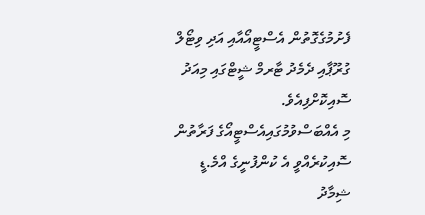ފެށުމުގެގޮތުން އެސްޓީއޯއާއި އަދި ވިޓޯލް ގުރޫޕާއި ދެމެދު ޓާރމް ޝީޓްގައި މިއަދު ސޮއިކޮށްފިއެވެ.
މި އެއްބަސްވުމުގައިއެސްޓީއޯގެ ފަރާތުން ސޮއިކުރެއްވީ އެ ކުންފުނީގެ އްމެ.ޑީ ޝިމާދު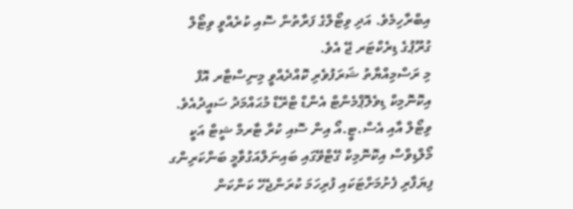އިބްރާހިމެވެ. އަދި ވިޓޯލްގެ ފަރާތުން ސޮއި ކުރެއްވީ ވިޓޯލް ގުރޫޕުގެ ޑިރެކްޓަރ ޖޭ އެވެ.
މި ރަސްމިއްޔާތު ޝަރަފުވެރި ކޮއްދެއްވީ މިނިސްޓާރ އޮފް އިކޮނޮމިކް ޑިވެލޮޕްމެންޓް އެންޑް ޓްރޭޑް މުޙައްމަދު ސައީދުއެވެ.
ވިޓޯލް އާއި އެސް.ޓީ.އޯ އިން ސޮއި ކުރާ ޓާރމް ޝީޓް އަކީ މޯލްޑިވްސް އިކޮނޮމިކް ގޭޓްވޭގައި ބައިނަލްއަގުވާމީ ބަންކަރިންގ ފިޔަފާރި ފެށުމަށްޓަކައި ފުރިހަމަ ކުރަންޖެހޭ ކަންކަން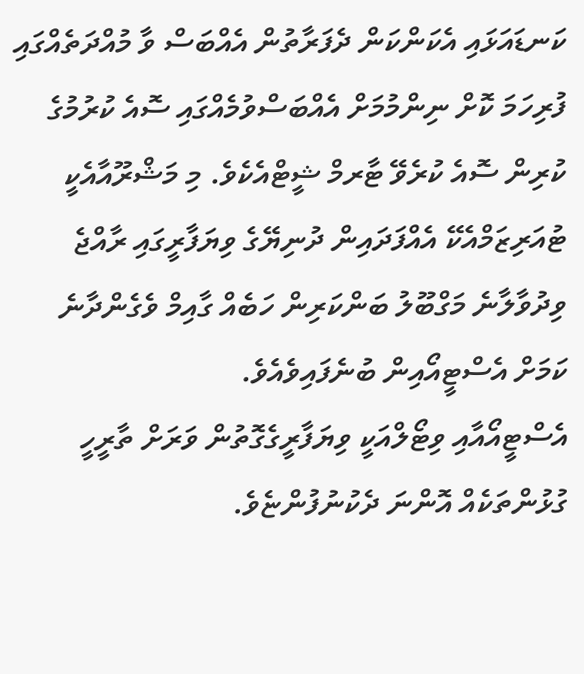ކަނޑައަޅައި އެކަންކަން ދެފަރާތުން އެއްބަސް ވާ މުއްދަތެއްގައި ފުރިހަމަ ކޮށް ނިންމުމަށް އެއްބަސްވުމެއްގައި ސޮއެ ކުރުމުގެ ކުރިން ސޮއެ ކުރެވޭ ޓާރމް ޝީޓްއެކެވެ. މި މަޝްރޫއާއެކީ ޓުއަރިޒަމްއެކޭ އެއްފަދައިން ދުނިޔޭގެ ވިޔަފާރީގައި ރާއްޖެ ވިދުވާލާނެ މަގްބޫލު ބަންކަރިން ހަބެއް ގާއިމް ވެގެންދާނެ ކަމަށް އެސްޓީއޯއިން ބުނެފައިވެއެވެ.
އެސްޓީއޯއާއި ވިޓޯލްއަކީ ވިޔަފާރީގެގޮތުން ވަރަށް ތާރީހީ ގުޅުންތަކެއް އޮންނަ ދެކުނުފުންޏެވެ.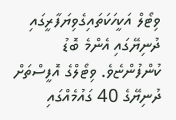ވިޓޯލް އަކީހަކަތައިގެވިޔަފާރީގައި ދުނިޔޭގައި އެންމެ ބޮޑު ކުންފުންޏެވެ. ވިޓޯލްގެ އޮފީސްތަށް ދުނިޔޭގެ 40 ގައުމެއްގައި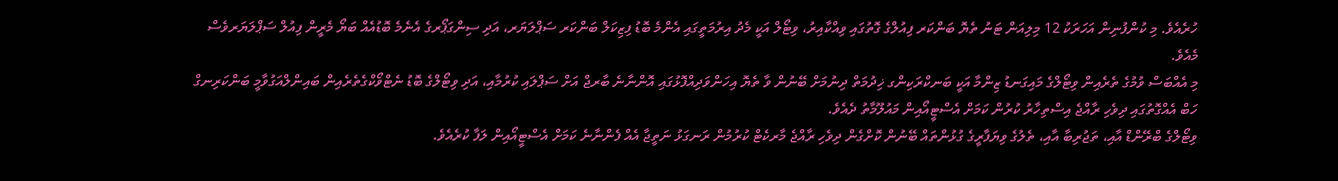ހުރެއެވެ. މި ކުންފުނިން އަހަރަކު 12 މިލިއަން ޓަނު ތެޔޮ ބަންކަރ ފިއުލްގެ ގޮތުގައި ވިއްކާއިރު، ވިޓޯލް އަކީ މެދު އިރުމަތީގައި އެންމެ ބޮޑު ފިޒިކަލް ބަންކަރ ސަޕްލަޔަރ، އަދި ސިންގަޕޯރގެ އެނެމެ ބޮޑުއެއް ބަޔޯ މެރީން ފިއުލް ސަޕްލަޔަރވެސް މެއެވެ.
މި އެއްބަސް ވުމުގެ ތެރެއިން ވިޓޯލްގެ މައިގަނޑު ޒިންމާ އަކީ ބަނކްރަކިންގ ޚިދުމަތް ދިނުމަށް ބޭނުން ވާ ތެޔޮ އިހަންވަދިއްފޮޅުގައި އޮންނާނެ ބާރޖް އަށް ސަޕްލައި ކުރުމާއި، އަދި ވިޓޯލްގެ ބޮޑު ނެޓްވޯކްގެތެރެއިން ބައިންލްއަގުވާމީ ބަންކަރިނގް ހަބް އެއްގޮތުގައި ދިވެހި ރާއްޖެ އިސްތިހާރު ކުރުން ކަމަށް އެސްޓީއޯއިން މައުލޫމާތު ދެއެވެ.
ވިޓޯލްގެ ބްރޭންޑް އާއި، ތަޖުރިބާ އާއި، ތެލުގެ ވިޔަފާރީގެ ގުޅުންތައް ބޭނުން ކޮށްގެން ދިވެހި ރާއްޖެ މާރކެޓް ކުރުމުން ރަނގަޅު ނަތީޖާ އެއް ފެންނާނެ ކަމަށް އެސްޓީއޯއިން ލަފާ ކުރެއެވެ.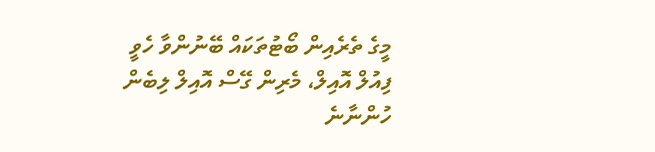މީގެ ތެރެއިން ބޯޓުތަކައް ބޭނުންވާ ހެވީ ފިއުލް އޮއިލް، މެރިން ގޭސް އޮއިލް ލިބެން ހުންނާނެ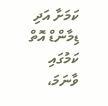ކަމަށާ އަދި ޑިމާންޑް އޮތް ކަމުގައި ވާނަމަ،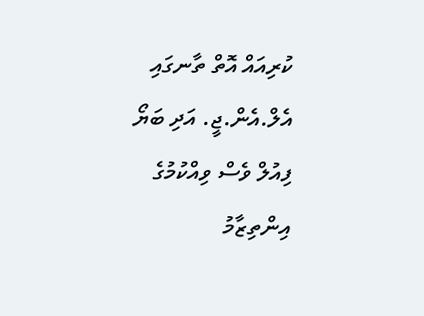ކުރިއައް އޮތް ތާނގައި އެލް.އެން.ޖީ. އަދި ބަޔޯ ފިއުލް ވެސް ވިއްކުމުގެ އިންތިޒާމު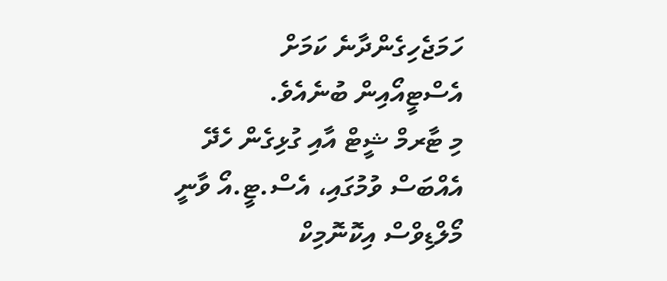ހަމަޖެހިގެންދާނެ ކަމަށް އެސްޓީއޯއިން ބުނެއެވެ.
މި ޓާރމް ޝީޓް އާއި ގުޅިގެން ހެދޭ އެއްބަސް ވުމުގައި، އެސް.ޓީ.އޯ ވާނީ މޯލްޑިވްސް އިކޮނޮމިކް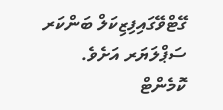ގޭޓްވޭގައިފިޒިކަލް ބަންކަރ ސަޕްލަޔަރ އަށެވެ.
ކޮމެންޓް